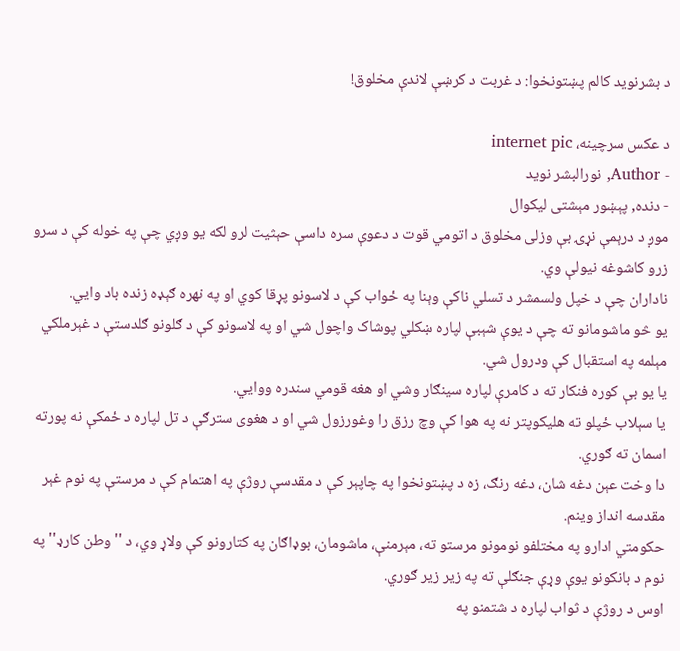د بشرنوید کالم پښتونخوا: د غربت د کرښې لاندې مخلوق!

د عکس سرچینه، internet pic
- Author, نورالبشر نويد
- دنده, پېښور مېشتى ليکوال
موږ د درېمې نړۍ بې وزلی مخلوق د اتومي قوت د دعوې سره داسې حېثيت لرو لکه يو وږي چې په خوله کې د سرو زرو کاشوغه نيولې وي.
ناداران چې د خپل ولسمشر د تسلي ناکې وېنا په ځواب کې د لاسونو پړقا کوي او په نهره ګېډه زنده باد وايي.
يو څو ماشومانو ته چې د يوې شېبې لپاره ښکلي پوشاک واچول شي او په لاسونو کې د ګلونو ګلدستې د غېرملکي مېلمه په استقبال کې ودرول شي.
يا يو بې کوره فنکار ته د کامرې لپاره سينګار وشي او هغه قومي سندره ووايي.
يا سېلاب ځپلو ته هلیکوپتر نه په هوا کې وچ رزق را وغورزول شي او د هغوى سترګې د تل لپاره د ځمکې نه پورته اسمان ته ګوري.
دا وخت عېن دغه شان، دغه رنګ، زه د پښتونخوا په چاپېر کې د مقدسې روژې په اهتمام کې د مرستې په نوم غېر مقدسه انداز وينم.
حکومتي ادارو په مختلفو نومونو مرستو ته، مېرمنې، ماشومان، بوډاګان په کتارونو کې ولاړ وي، د ''وطن کارډ'' په نوم د بانکونو يوې وړې جنګلې ته په زير زير ګوري.
اوس د روژې د ثواب لپاره د شتمنو په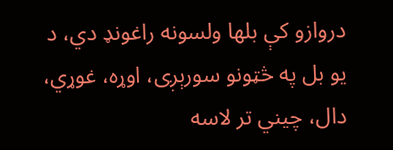دروازو کې بلها ولسونه راغونډ دي، د يو بل په څټونو سورېږى، اوړه، غوړي، دال، چيني تر لاسه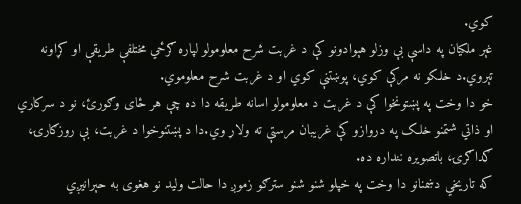کوي.
غېر ملکيان په داسې بې وزلو هېوادونو کې د غربت شرح معلومولو لپاره ګرځي مختلفې طريقې او کړاونه تېروي.د خلکو نه مرکې کوي، پوښتنې کوي او د غربت شرح معلوموي.
خو دا وخت په پښتونخوا کې د غربت د معلومولو اسانه طريقه دا ده چې هر ځای وګورئ، نو د سرکاري او ذاتي شتمنو خلک په دروازو کې غريبان مرستې ته ولاړ وي.دا د پښتنوخوا د غربت، بې روزګارۍ، ګداګرۍ، باتصويره ننداره ده.
که تاريخي دښمنانو دا وخت په خپلو شنو شنو سترګو زموږ دا حالت وليد نو هغوى به حېرانيږي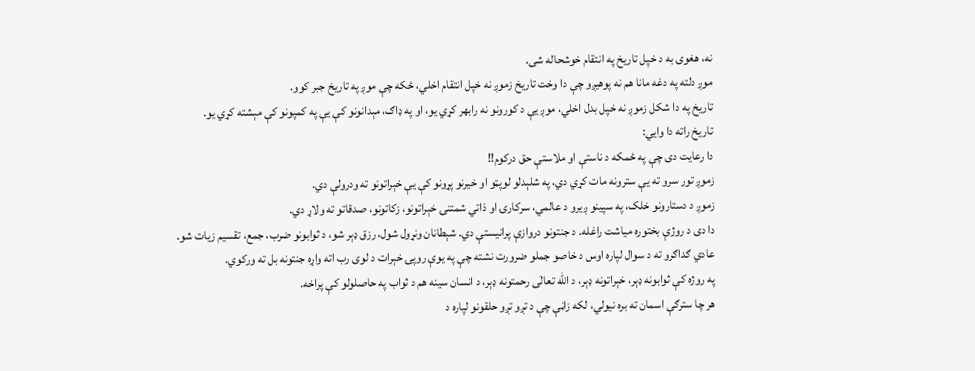نه، هغوى به د خپل تاريخ په انتقام خوشحاله شى.
موږ دلته په دغه مانا هم نه پوهيږو چې دا وخت تاريخ زموږ نه خپل انتقام اخلي، ځکه چې موږ په تاريخ جبر کوو.
تاريخ په دا شکل زموږ نه خپل بدل اخلي، موږ يې د کورونو نه رابهر کړي یو، او په ډاګ، مېدانونو کې يې په کمپونو کې مېشته کړي یو.
تاريخ راته دا وايي:
دا رعايت دی چې په ځمکه د ناستې او ملاستې حق درکوم!!
زموږ تور سرو ته يې سترونه مات کړي دي، په شلېدلو لوپټو او خيرنو پړونو کې يې خېراتونو ته ودرولې دي.
زموږ د دستارونو خلک، په سپينو ږيرو د عالمي، سرکارۍ او ذاتي شمتنۍ خېراتونو، زکاتونو، صدقاتو ته ولاړ دي.
دا دی د روژې بختوره مياشت راغله. د جنتونو دروازې پرانیستې دي. شېطانان ونړول شول، رزق ډېر شو، د ثوابونو ضرب، جمع، تقسيم زيات شو.
عادي ګداګرو ته د سوال لپاره اوس د خاصو جملو ضرورت نشته چې په يوې روپۍ خېرات د لوی رب اته واړه جنتونه بل ته ورکوي.
په روژه کې ثوابونه ډېر، خېراتونه ډېر، د الله تعالٰى رحمتونه ډېر، د انسان سينه هم د ثواب په حاصلولو کې پراخه.
هر چا سترګې اسمان ته بره نيولي، لکه زاڼې چې د تږو تږو حلقونو لپاره د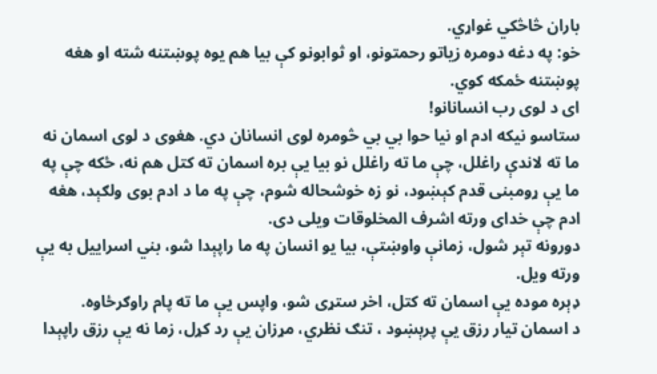باران څاڅکي غواړي.
خو: په دغه دومره زياتو رحمتونو، او ثوابونو کې بيا هم يوه پوښتنه شته او هغه پوښتنه ځمکه کوي.
ای د لوی رب انسانانو!
ستاسو نيکه ادم او نيا حوا بي بي څومره لوی انسانان دي. هغوى د لوی اسمان نه ما ته لاندې راغلل، چې ما ته راغلل نو بيا يې بره اسمان ته کتل هم نه، ځکه چې په ما يې ړومبنى قدم کېښود، نو زه خوشحاله شوم، چې په ما د ادم بوى ولګېد، هغه ادم چې خدای ورته اشرف المخلوقات ويلى دى.
دورونه تېر شول، زمانې واوښتې، بيا يو انسان په ما راپېدا شو، بني اسراييل به يې ورته ويل.
ډېره موده يې اسمان ته کتل، اخر ستړی شو، واپس يې ما ته پام راوګرځاوه.
د اسمان تيار رزق يې پرېښود ، تنګ نظري، مړزان يې رد کړل، زما نه يې رزق راپېدا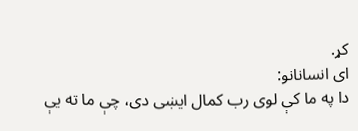کړ.
ای انسانانو:
دا په ما کې لوی رب کمال ايښی دی، چې ما ته يې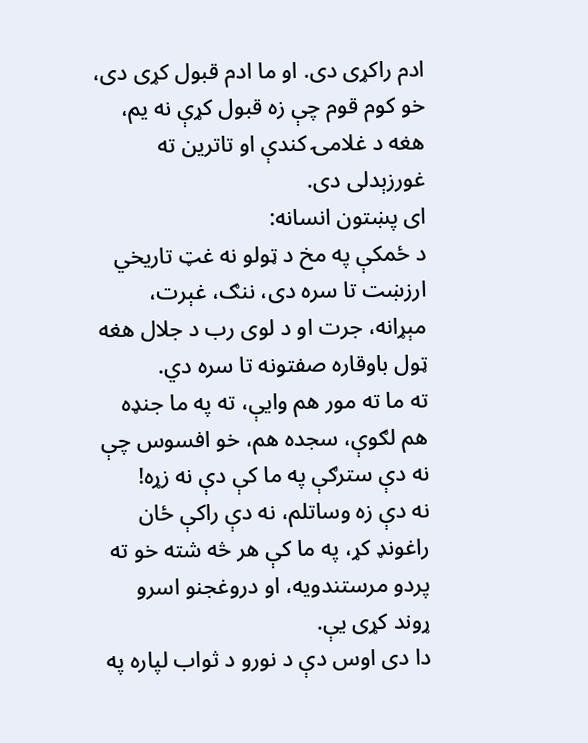ادم راکړی دی. او ما ادم قبول کړی دی، خو کوم قوم چې زه قبول کړې نه يم، هغه د غلامۍ کندې او تاترين ته غورزېدلى دى.
ای پښتون انسانه:
د ځمکې په مخ د ټولو نه غټ تاريخي ارزښت تا سره دی، ننګ، غېرت، مېړانه، جرت او د لوی رب د جلال هغه ټول باوقاره صفتونه تا سره دي.
ته ما ته مور هم وايې، ته په ما جنډه هم لګوې، سجده هم، خو افسوس چې نه دې سترګې په ما کې دې نه زړه!
نه دې زه وساتلم، نه دې راکې ځان راغونډ کړ، په ما کې هر څه شته خو ته پردو مرستندویه، او دروغجنو اسرو ړوند کړی يې.
دا دی اوس دې د نورو د ثواب لپاره په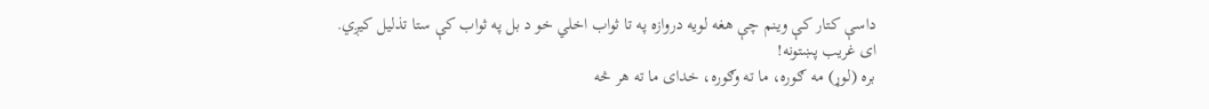داسې کتار کې وينم چې هغه لويه دروازه په تا ثواب اخلي خو د بل په ثواب کې ستا تذليل کيږي.
ای غريب پښتونه!
بره (لوړ) مه ګوره، ما ته وګوره، خدای ما ته هر څه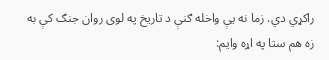راکړي دي. زما نه يې واخله ګنې د تاريخ په لوی روان جنګ کې به زه هم ستا په اړه وايم: